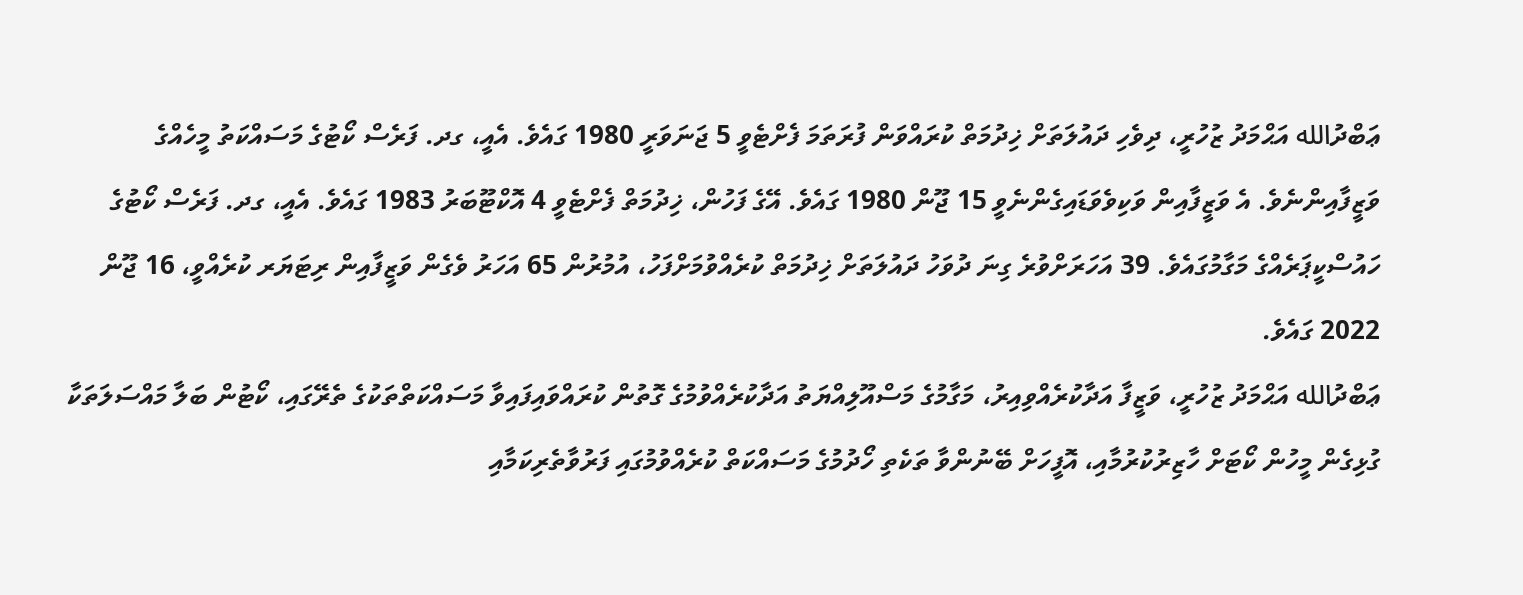ޢަބްދުالله އަޙްމަދު ޒުހުރީ، ދިވެހި ދައުލަތަށް ޚިދުމަތް ކުރައްވަން ފުރަތަމަ ފެށްޓެވީ 5 ޖަނަވަރީ 1980 ގައެވެ. އެއީ، ގދ. ފަރެސް ކޯޓުގެ މަސައްކަތު މީހެއްގެ ވަޒީފާއިންނެވެ. އެ ވަޒީފާއިން ވަކިވެވަޑައިގެންނެވީ 15 ޖޫން 1980 ގައެވެ. އޭގެ ފަހުން، ޚިދުމަތް ފެށްޓެވީ 4 އޮކްޓޫބަރު 1983 ގައެވެ. އެއީ، ގދ. ފަރެސް ކޯޓުގެ ހައުސްކީޕަރެއްގެ މަގާމުގައެވެ. 39 އަހަރަށްވުރެ ގިނަ ދުވަހު ދައުލަތަށް ޚިދުމަތް ކުރެއްވުމަށްފަހު، އުމުރުން 65 އަހަރު ވެގެން ވަޒީފާއިން ރިޓަޔަރ ކުރެއްވީ، 16 ޖޫން 2022 ގައެވެ.
ޢަބްދުالله އަޙްމަދު ޒުހުރީ، ވަޒީފާ އަދާކުރެއްވިއިރު، މަގާމުގެ މަސްއޫލިއްޔަތު އަދާކުރެއްވުމުގެ ގޮތުން ކުރައްވައިފައިވާ މަސައްކަތްތަކުގެ ތެރޭގައި، ކޯޓުން ބަލާ މައްސަލަތަކާ ގުޅިގެން މީހުން ކޯޓަށް ހާޒިރުކުރުމާއި، އޮފީހަށް ބޭނުންވާ ތަކެތި ހޯދުމުގެ މަސައްކަތް ކުރެއްވުމުގައި ފަރުވާތެރިކަމާއި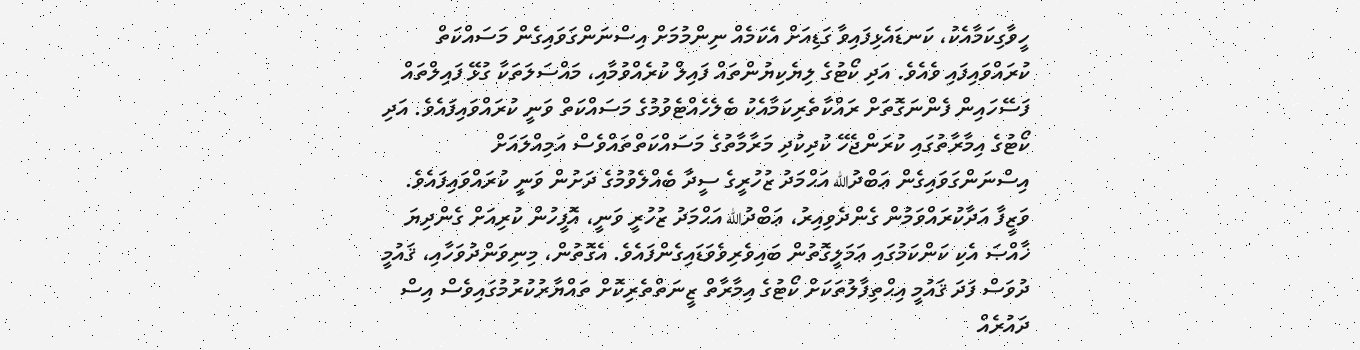ހީވާގިކަމާއެކު، ކަނޑައެޅިފައިވާ ގަޑިއަށް އެކަމެއް ނިންމުމަށް އިސްނަންގަވައިގެން މަސައްކަތް ކުރައްވައިފައި ވެއެވެ. އަދި ކޯޓުގެ ލިޔެކިޔުންތައް ފައިލް ކުރެއްވުމާއި، މައްސަލަތަކާ ގުޅޭ ފައިލްތައް ފަސޭހައިން ފެންނަގޮތަށް ރައްކާތެރިކަމާއެކު ބެލެހެއްޓެވުމުގެ މަސައްކަތް ވަނީ ކުރައްވައިފައެވެ. އަދި ކޯޓުގެ އިމާރާތުގައި ކުރަންޖެހޭ ކުދިކުދި މަރާމާތުގެ މަސައްކަތްތައްވެސް އަމިއްލައަށް އިސްނަންގަވައިގެން ޢަބްދުالله އަޙްމަދު ޒުހުރީގެ ސީދާ ބެއްލެވުމުގެ ދަށުން ވަނީ ކުރައްވައިފައެވެ.
ވަޒީފާ އަދާކުރައްވަމުން ގެންދެވިއިރު، ޢަބްދުالله އަޙްމަދު ޒުހުރީ ވަނީ، އޮފީހުން ކުރިއަށް ގެންދިޔަ ޚާއްޞަ އެކި ކަންކަމުގައި ޢަމަލީގޮތުން ބައިވެރިވެވަޑައިގެންފައެވެ. އެގޮތުން، މިނިވަންދުވަހާއި، ޤައުމީ ދުވަސް ފަދަ ޤައުމީ އިޙްތިފާލުތަކަށް ކޯޓުގެ އިމާރާތް ޒީނަތްތެރިކޮށް ތައްޔާރުކުރުމުގައިވެސް އިސް ދައުރެއް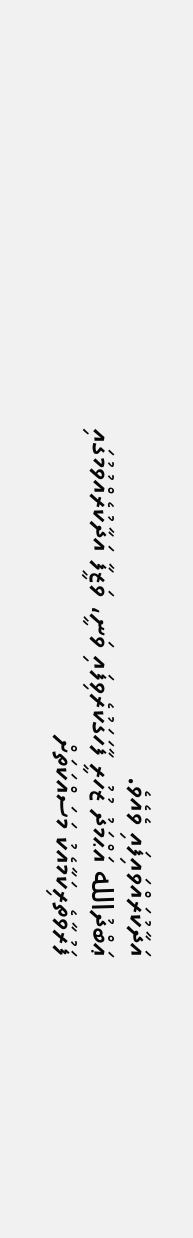އަދާކުރައްވައިފައި ވެއެވެ.
ޢަބްދުالله އަޙްމަދު ޒުހުރީ ފާހަގަކުރެވިފައި ވަނީ، ވަޒީފާ އަދާކުރެއްވުމުގައި ފަރުވާތެރިކަމާއެކު މަސައްކަތަށް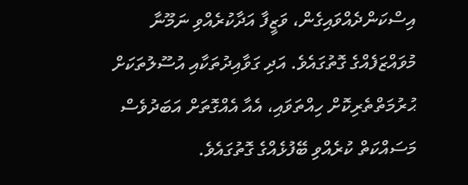އިސްކަންދެއްވައިގެން، ވަޒީފާ އަދާކުރެއްވި ނަމޫނާ މުވައްޒަފެއްގެ ގޮތުގައެވެ. އަދި ގަވާއިދުތަކާއި އުސޫލުތަކަށް ޙުރުމަތްތެރިކޮށް ހިއްތަވައި، އެއާ އެއްގޮތަށް އަބަދުވެސް މަސައްކަތް ކުރެއްވި ބޭފުޅެއްގެ ގޮތުގައެވެ.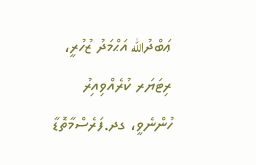ޢަބްދުالله އަޙްމަދު ޒުހުރީ، ރިޓަޔަރ ކުރެއްވިއިރު ހުންނެވީ، ގދ.ފަރެސްމާތޮޑާ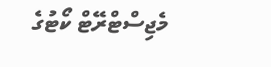މެޖިސްޓްރޭޓް ކޯޓުގެ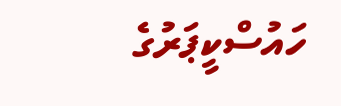ހައުސްކީޕަރުގެ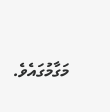މަގާމުގައެވެ.